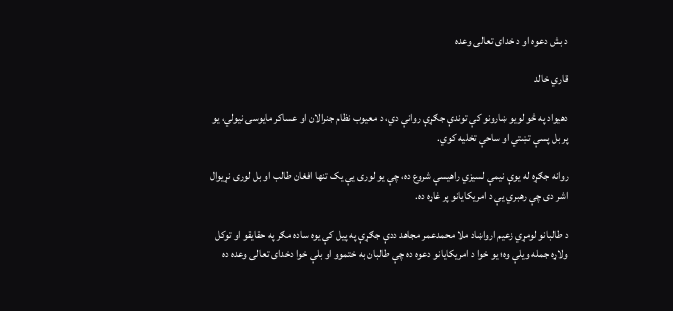د بش دعوه او د خدای تعالی وعده

قاري خالد

دهیواد په څو لویو ښارونو کې توندې جګړې روانې دي، د معیوب نظام جنرالان او عساکر مایوسۍ نیولي، یو پر بل پسې تښتي او ساحې تخلیه کوي.

روانه جګړه له یوې نیمې لسیزي راهیسې شروع ده، چې یو لوری یې یک تنها افغان طالب او بل لوری نړیوال اشر دی چې رهبري یې د امریکایانو پر غاړه ده.

د طالبانو لومړي زعیم ارواښاد ملا محمدعمر مجاهد ددې جګړې په پیل کې یوه ساده مګر په حقایقو او توکل ولاړه جمله ویلې وه؛ یو خوا د امریکایانو دعوه ده چې طالبان به ختموو او بلې خوا دخدای تعالی وعده ده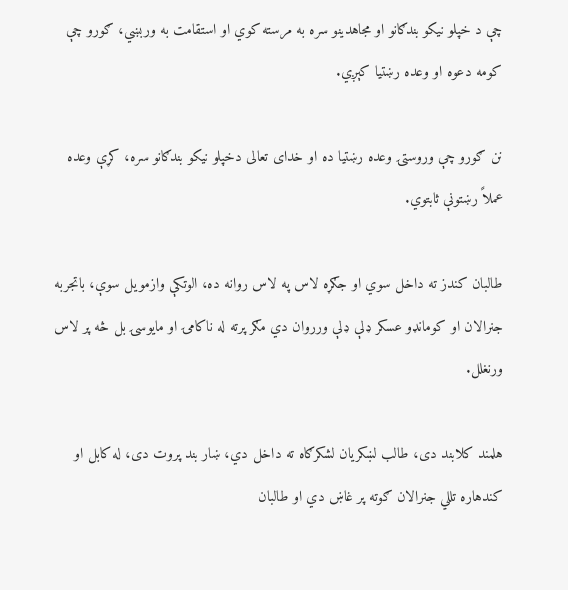چې د خپلو نیکو بندګانو او مجاهدینو سره به مرسته کوي او استقامت به وربښي، ګورو چې کومه دعوه او وعده رښتیا کېږي.

نن ګورو چې وروستۍ وعده رښتیا ده او خدای تعالی دخپلو نیکو بندګانو سره، کړې وعده عملاً رښتونې ثابتوي.

طالبان کندز ته داخل سوي او جګړه لاس په لاس روانه ده، الوتکې وازمویل سوې، باتجربه جنرالان او کومانډو عسکر ډلې ډلې ورروان دي مګر پرته له ناکامۍ او مایوسۍ بل څه پر لاس ورنغلل.

هلمند کلابند دی، طالب لښکریان لشکرګاه ته داخل دي، ښار بند پروت دی، له کابل او کندهاره تللي جنرالان ګوته پر غاښ دي او طالبان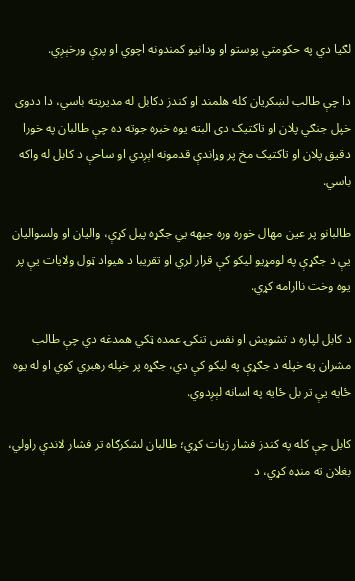لګیا دي په حکومتي پوستو او ودانیو کمندونه اچوي او پرې ورخېږي.

دا چې طالب لښکریان کله هلمند او کندز دکابل له مدیریته باسي، دا ددوی خپل جنګي پلان او تاکتیک دی البته یوه خبره جوته ده چې طالبان په خورا دقیق پلان او تاکتیک مخ پر وړاندې قدمونه اېږدي او ساحې د کابل له واکه باسي.

طالبانو پر عین مهال خوره وره جبهه یي جګړه پیل کړې، والیان او ولسوالیان یې د جګړې په لومړیو لیکو کې قرار لري او تقریبا د هیواد ټول ولایات یې پر یوه وخت ناارامه کړي.

د کابل لپاره د تشویش او نفس تنکۍ عمده ټکي همدغه دي چې طالب مشران په خپله د جګړې په لیکو کې دي، جګړه پر خپله رهبري کوي او له یوه ځایه یې تر بل ځایه په اسانه لېږدوي.

کابل چې کله په کندز فشار زیات کړي؛ طالبان لشکرګاه تر فشار لاندې راولي، بغلان ته منډه کړي، د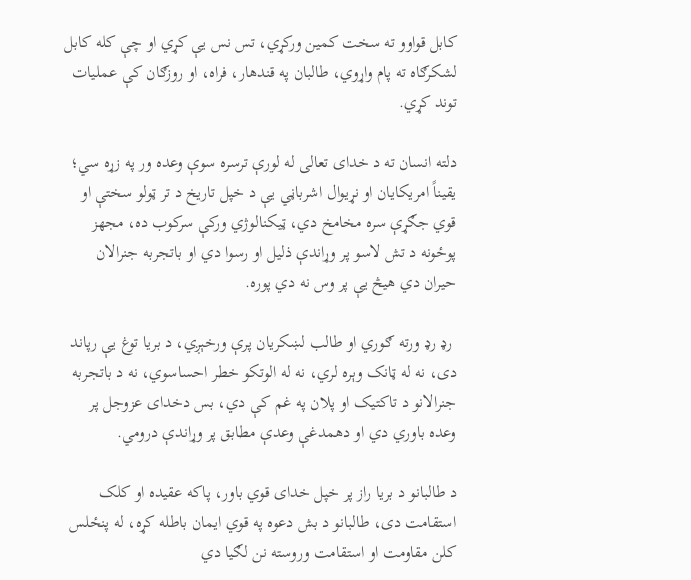کابل قواوو ته سخت کمین ورکړي، تس نس یې کړي او چې کله کابل لشکرګاه ته پام واړوي، طالبان په قندهار، فراه، او روزګان کې عملیات توند کړي.

دلته انسان ته د خدای تعالی له لورې ترسره سوې وعده ور په زړه سي؛ یقیناً امریکایان او نړیوال اشرباڼي یې د خپل تاریخ د تر ټولو سختې او قوي جګړې سره مخامخ دي، ټیکنالوژي ورکې سرکوب ده، مجهز پوځونه د تش لاسو پر وړاندې ذلیل او رسوا دي او باتجربه جنرالان حیران دي هیڅ یې پر وس نه دي پوره.

 رډ رډ ورته ګوري او طالب لښکریان پرې ورخېږي، د بریا توغ یې رپاند دی، نه له ټانک وېره لري، نه له الوتکو خطر احساسوي، نه د باتجربه جنرالانو د تاکتیک او پلان په غم کې دي، بس دخدای عزوجل پر وعده باوري دي او دهمدغې وعدې مطابق پر وړاندې درومي.

د طالبانو د بریا راز پر خپل خدای قوي باور، پاکه عقیده او کلک استقامت دی، طالبانو د بش دعوه په قوي ایمان باطله کړه، له پنځلس کلن مقاومت او استقامت وروسته نن لګیا دي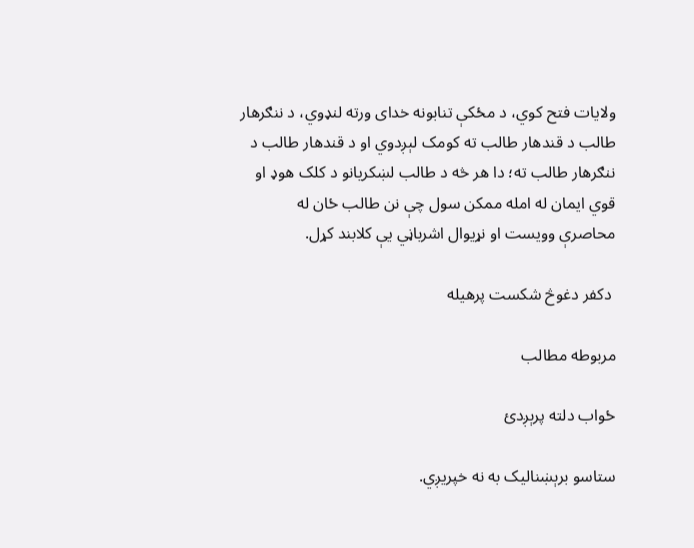ولایات فتح کوي، د مځکې تنابونه خدای ورته لنډوي، د ننګرهار طالب د قندهار طالب ته کومک لېږدوي او د قندهار طالب د ننګرهار طالب ته؛ دا هر څه د طالب لښکریانو د کلک هوډ او قوي ایمان له امله ممکن سول چې نن طالب ځان له محاصرې وویست او نړیوال اشرباڼي یې کلابند کړل.

 دکفر دغوڅ شکست پرهیله

مربوطه مطالب

ځواب دلته پرېږدئ

ستاسو برېښناليک به نه خپريږي.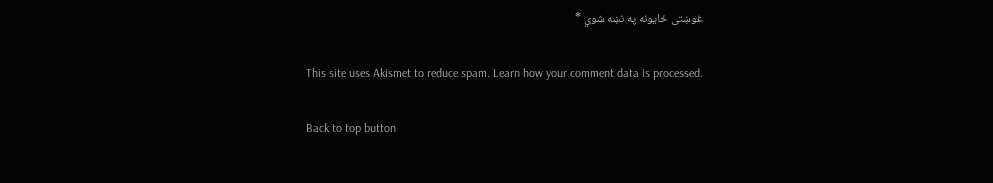غوښتى ځایونه په نښه شوي *

This site uses Akismet to reduce spam. Learn how your comment data is processed.

Back to top button